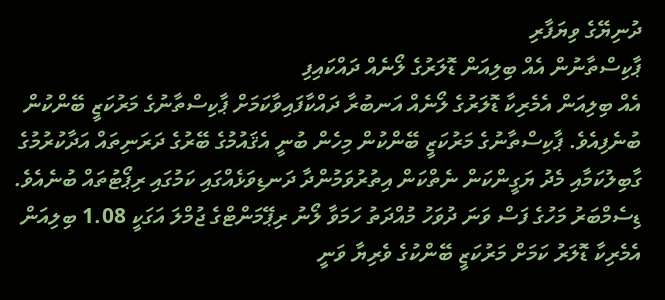ދުނިޔޭގެ ވިޔަފާރި
ޕާކިސްތާނުން އެއް ބިލިއަން ޑޮލަރުގެ ލޯނެއް ދައްކައިފި
އެއް ބިލިއަން އެމެރިކާ ޑޮލަރުގެ ލޯނެއް އަނބުރާ ދައްކާފައިވާކަމަށް ޕާކިސްތާނުގެ މަރުކަޒީ ބޭންކުން ބުނެފިއެވެ. ޕާކިސްތާނުގެ މަރުކަޒީ ބޭންކުން މިހެން ބުނީ އެޤައުމުގެ ބޭރުގެ ދަރަނިތައް އަދާކުރުމުގެ ގާބިލުކަމާއި މެދު ޔަގީންކަން ނެތްކަން އިތުރުވަމުންދާ ދަނޑިވަޅެއްގައި ކަމުގައި ރިޕޯޓުތައް ބުނެއެވެ.
ޑިސެމްބަރު މަހުގެ ފަސް ވަނަ ދުވަހު މުއްދަތު ހަމަވާ ލޯނު ރިޕޭމަންޓްގެ ޖުމްލަ އަގަކީ 1.08 ބިލިއަން އެމެރިކާ ޑޮލަރު ކަމަށް މަރުކަޒީ ބޭންކުގެ ވެރިޔާ ވަނީ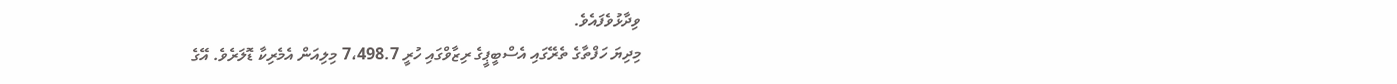ވިދާޅުވެފައެވެ.
މިދިޔަ ހަފްތާގެ ތެރޭގައި އެސްބީޕީގެ ރިޒާވްގައި ހުރީ 7،498.7 މިލިއަން އެމެރިކާ ޑޮލަރެވެ. އޭގެ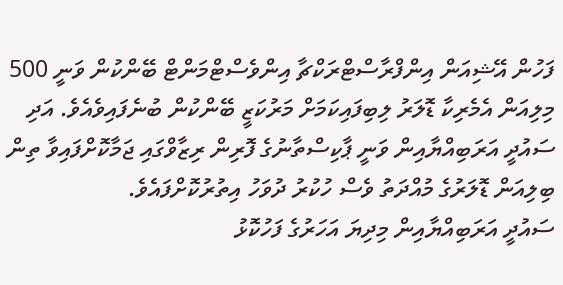ފަހުން އޭޝިއަން އިންފްރާސްޓްރަކްޗާ އިންވެސްޓްމަންޓް ބޭންކުން ވަނީ 500 މިލިއަން އެމެރިކާ ޑޮލަރު ލިބިފައިކަމަށް މަރުކަޒީ ބޭންކުން ބުނެފައިވެއެވެ. އަދި ސައުދީ އަރަބިއްޔާއިން ވަނީ ޕާކިސްތާނުގެ ފޮރިން ރިޒާވްގައި ޖަމާކޮށްފައިވާ ތިން ބިލިއަން ޑޮލަރުގެ މުއްދަތު ވެސް ހުކުރު ދުވަހު އިތުރުކޮށްފައެވެ.
ސައުދީ އަރަބިއްޔާއިން މިދިޔަ އަހަރުގެ ފަހުކޮޅު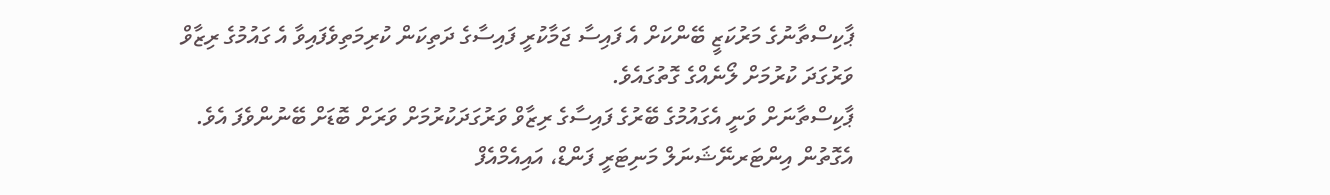ޕާކިސްތާނުގެ މަރުކަޒީ ބޭންކަށް އެ ފައިސާ ޖަމާކުރީ ފައިސާގެ ދަތިކަން ކުރިމަތިވެފައިވާ އެ ގައުމުގެ ރިޒާވް ވަރުގަދަ ކުރުމަށް ލޯނެއްގެ ގޮތުގައެވެ.
ޕާކިސްތާނަށް ވަނީ އެގައުމުގެ ބޭރުގެ ފައިސާގެ ރިޒާވް ވަރުގަދަކުރުމަށް ވަރަށް ބޮޑަށް ބޭނުންވެފަ އެވެ. އެގޮތުން އިންޓަރނޭޝަނަލް މަނިޓަރީ ފަންޑް، އައިއެމްއެފް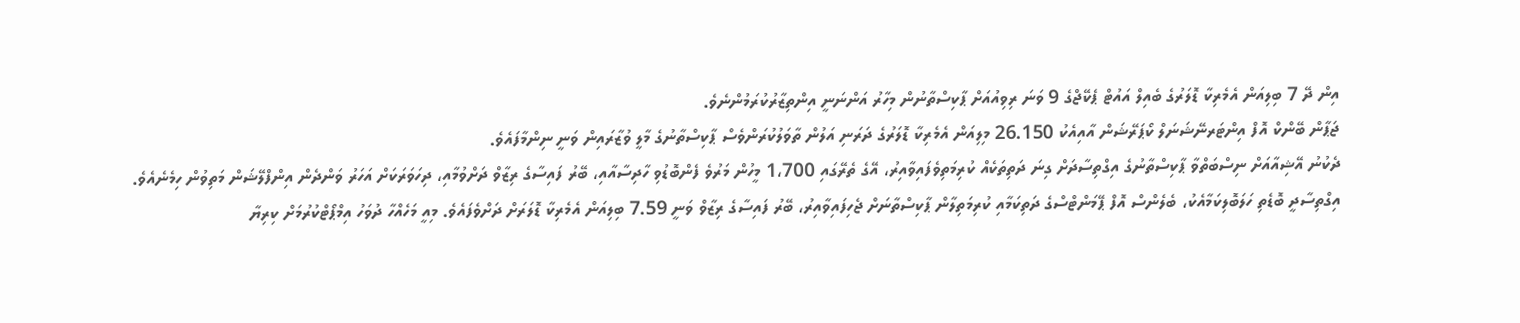އިން ދޭ 7 ބިލިއަން އެމެރިކާ ޑޮލަރުގެ ބެއިލް އައުޓް ޕެކޭޖްގެ 9 ވަނަ ރިވިއުއަށް ޕާކިސްތާނުން މިހާރު އަންނަނީ އިންތިޒާރުކުރަމުންނެވެ.
ޖަޕާން ބޭންކް އޮފް އިންޓަރނޭޝަނަލް ކޯޕަރޭޝަން އާއިއެކު 26.150 މިލިއަން އެމެރިކާ ޑޮލަރުގެ ދަރަނި އަލުން ތާވަލުކުރަންވެސް ޕާކިސްތާނުގެ މާލީ ވުޒާރައިން ވަނީ ނިންމާފައެވެ.
ދެކުނު އޭޝިއާއަށް ނިސްބަތްވާ ޕާކިސްތާނުގެ އިގްތިސާދަށް ގިނަ ދަތިތަކެއް ކުރިމަތިވެފައިވާއިރު، އޭގެ ތެރޭގައި 1،700 މީހުން މަރުވެ ފެންބޮޑުވި ހާދިސާއާއި، ބޭރު ފައިސާގެ ރިޒާވް ދަށްވުމާއި، ދިހަވަރަކަށް އަހަރު ވަންދެން އިންފްލޭޝަން މަތިވުން ހިމެނެއެވެ.
އިގްތިސާދީ ބޮޑެތި ހަލަބޮލިކަމާއެކު، ބެލެންސް އޮފް ޕޭމަންޓްސްގެ ދަތިކަމާއި ކުރިމަތިލާން ޕާކިސްތާނަށް ޖެހިފައިވާއިރު، ބޭރު ފައިސާގެ ރިޒާވް ވަނީ 7.59 ބިލިއަން އެމެރިކާ ޑޮލަރަށް ދަށްވެފައެވެ. މިއީ މަހެއްހާ ދުވަހު އިމްޕޯޓްކުރުމަށް ކިރިޔާ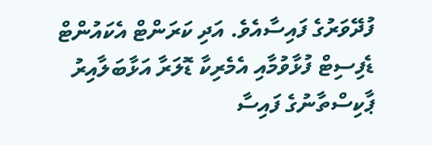ފުދޭވަރުގެ ފައިސާއެވެ. އަދި ކަރަންޓް އެކައުންޓް ޑެފިސިޓް ފުޅާވުމާއި އެމެރިކާ ޑޮލަރާ އަޅާބަލާއިރު ޕާކިސްތާނުގެ ފައިސާ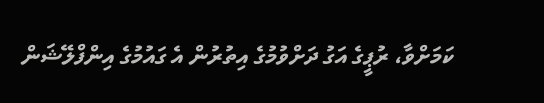ކަމަށްވާ، ރުޕީގެ އަގު ދަށްވުމުގެ އިތުރުން އެ ގައުމުގެ އިންފްލޭޝަން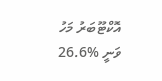އޮކްޓޫބަރު މަހު ވަނީ %26.6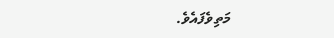މަތިވެފައެވެ.